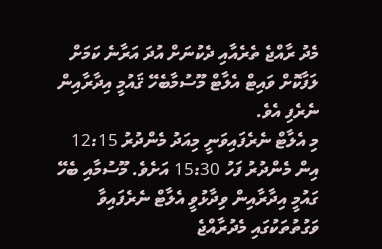މެދު ރާއްޖެ ތެރެއާއި ދެކުނަށް އުދަ އަރާނެ ކަމަށް ލަފާކޮށް ވައިޓް އެލާޓް މޫސުމާބެހޭ ޤައުމީ އިދާރާއިން ނެރެފި އެވެ.
މި އެލާޓް ނެރެފައިވަނީ މިއަދު މެންދުރު 12:15 އިން މެންދުރު ފަހު 15:30 އަށެވެ. މޫސުމާއި ބެހޭ ގައުމީ އިދާރާއިން ވިދާޅުވީ އެލާޓް ނެރެފައިވާ ވަގުތުތަކުގައި މެދުރާއްޖެ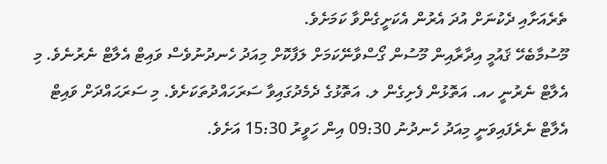ތެރެއަށާއި ދެކުނަށް އުދަ އެރުން އެކަށީގެންވާ ކަމަށެވެ.
މޫސުމާބެހޭ ޤައުމީ އިދާރާއިން މޫސުން ގޯސްވާނޭކަމަށް ލަފާކޮށް މިއަދު ހެނދުނުވެސް ވައިޓް އެލާޓް ނެރުނެވެ. މި އެލާޓް ނެރުނީ ހއ. އަތޮޅުން ފެށިގެން ލ. އަތޮޅުގެ ދެމެދުގައިވާ ސަރަހައްދުތަކަށެވެ. މި ސަރަޙައްދަށް ވައިޓް އެލާޓް ނެރެފައިވަނީ މިއަދު ހެނދުނު 09:30 އިން ހަވީރު 15:30 އަށެވެ.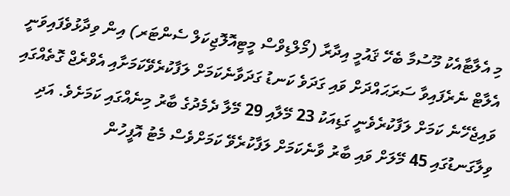މި އެލާޓާއެކު މޫސުމާ ބެހޭ ޤައުމީ އިދާރާ (މޯލްޑިވްސް މީޓިއޮލޮޖިކަލް ސެންޓަރ) އިން ވިދާޅުވެފައިވަނީ އެލާޓް ނެރެފައިވާ ސަރަޙައްދަށް ވައި ގަދަވެ ކަނޑު ގަދަވާނެކަމަށް ލަފާކުރެވޭކަމަށާއި އެވްރެޖް ގޮތެއްގައި ވައިޖެހޭނެ ކަމަށް ލަފާކުރެވެނީ ގަޑިއަކު 23 މޭލާއި 29 މޭލާ ދެމެދުގެ ބާރު މިނެއްގައި ކަމަށެވެ. އަދި ވިލާގަނޑުގައި 45 މޭލަށް ވައި ބާރު ވާނެކަމަށް ލަފާކުރެވޭ ކަމަށްވެސް މެޓު އޮފީހުން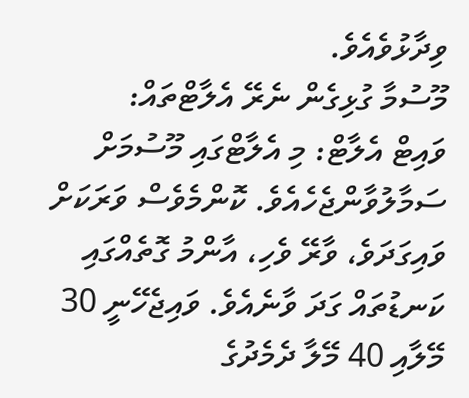ވިދާޅުވެއެވެ.
މޫސުމާ ގުޅިގެން ނެރޭ އެލާޓްތައް:
ވައިޓް އެލާޓް: މި އެލާޓްގައި މޫސުމަށް ސަމާލުވާންޖެހެއެވެ. ކޮންމެވެސް ވަރަކަށް ވައިގަދަވެ، ވާރޭ ވެހި، އާންމު ގޮތެއްގައި ކަނޑުތައް ގަދަ ވާނެއެވެ. ވައިޖެހޭނީ 30 މޭލާއި 40 މޭލާ ދެމެދުގެ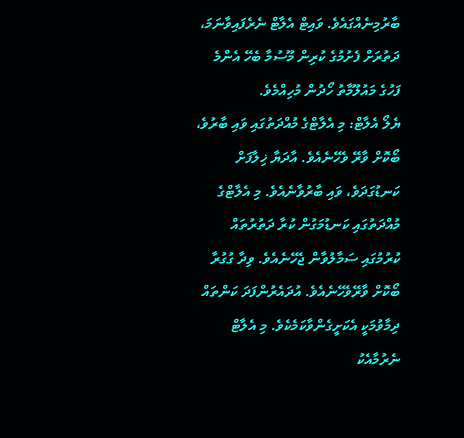ބާރުމިނެއްގައެވެ. ވައިޓް އެލާޓް ނެރެފައިވާނަމަ، ދަތުރަށް ފެށުމުގެ ކުރިން މޫސުމާ ބެހޭ އެންމެ ފަހުގެ މައުލޫމާތު ހޯދުން މުހިއްމެވެ.
ޔެލޯ އެލާޓް: މި އެލާޓްގެ މުއްދަތުގައި ވައި ބާރުވެ، ބޯކޮށް ވާރޭ ވެހޭނެއެވެ. އާދަޔާ ޚިލާފަށް ކަނޑުގަދަވެ، ވައި ބާރުވާނެއެވެ. މި އެލާޓްގެ މުއްދަތުގައި ކަނޑުމަގުން ކުރާ ދަތުރުތައް ކުރުމުގައި ސަމާލުވާން ޖެހޭނެއެވެ. ވިދާ ގުގުރާ ބޯކޮށް ވާރޭވެހޭނެއެވެ. އުދައެރުންފަދަ ކަންތައް ދިމާވުމަކީ އެކަށީގެންވާކަމެކެވެ. މި އެލާޓް ނެރުމާއެކު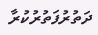ދަތުރުފަތުރުކުރާ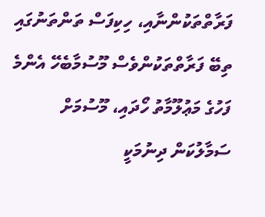ފަރާތްތަކުންނާއި، ހިކިފަސް ތަންތަނުގައި ތިބޭ ފަރާތްތަކުންވެސް މޫސުމާބެހޭ އެންމެ ފަހުގެ މަޢުލޫމާތު ހޯދައި، މޫސުމަށް ސަމާލުކަން ދިނުމަކީ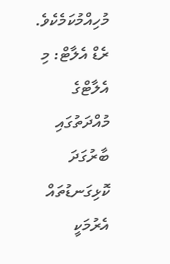މުހިއްމުކަމެކެވެ.
ރެޑް އެލާޓް: މި އެލާޓްގެ މުއްދަތުގައި ބާރުގަދަ ކޮޅިގަނޑުތައް އެރުމަކީ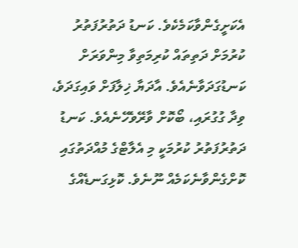އެކަށީގެންވާކަމެކެވެ. ކަނޑު ދަތުރުފަތުރު ކުރުމަށް ދަތިތައް ކުރިމަތިވާ މިންވަރަށް ކަނޑުގަދަވާނެއެވެ. އާދަޔާ ޚިލާފަށް ވައިގަދަވެ، ވިދާ ގުގުރައި، ބޯކޮށް ވާރޭވެހޭނެއެވެ. ކަނޑު ދަތުރުފަތުރު ކުރުމަކީ މި އެލާޓްގެ މުއްދަތުގައި ކޮށްގެންވާނެކަމެއް ނޫނެވެ. ކޮޅިގަނޑެއްގެ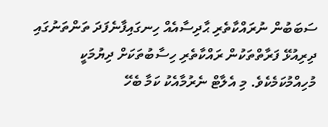ސަބަބުން ނުރައްކާތެރި ޙާދިސާއެއް ހިނގައިފާނެފަދަ ތަންތަނުގައި ދިރިއުޅޭ ފަރާތްތަކުން ރައްކާތެރި ހިސާބުތަކަށް ދިޔުމަކީ މުހިއްމުކަމެކެވެ. މި އެލާޓް ނެރުމާއެކު ކަމާ ބެހޭ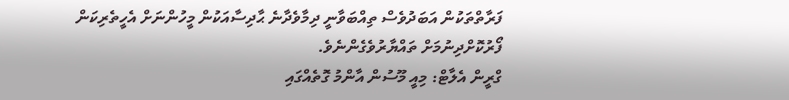ފަރާތްތަކުން އަބަދުވެސް ތިއްބަވާނީ ދިމާވެދާނެ ޙާދިސާއަކުން މީހުންނަށް އެހީތެރިކަން ފޯރުކޮށްދިނުމަށް ތައްޔާރުވެގެންނެވެ.
ގްރީން އެލާޓް: މިއީ މޫސުން އާންމު ގޮތެއްގައި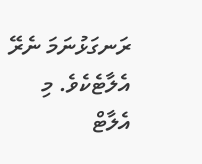ރަނގަޅުނަމަ ނެރޭ އެލާޓެކެވެ. މި އެލާޓް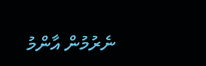ނެރުމުން އާންމު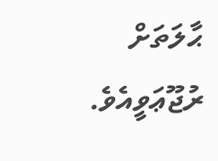ޙާލަތަށް ރުޖޫޢަވީއެވެ.